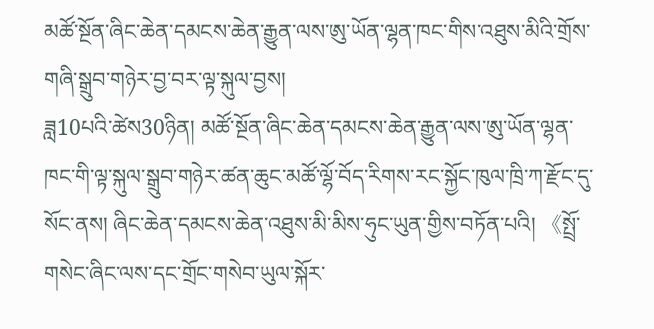མཚོ་སྔོན་ཞིང་ཆེན་དམངས་ཆེན་རྒྱུན་ལས་ཨུ་ཡོན་ལྷན་ཁང་གིས་འཐུས་མིའི་གྲོས་གཞི་སྒྲུབ་གཉེར་བྱ་བར་ལྟ་སྐུལ་བྱས།
ཟླ10པའི་ཚེས30ཉིན། མཚོ་སྔོན་ཞིང་ཆེན་དམངས་ཆེན་རྒྱུན་ལས་ཨུ་ཡོན་ལྷན་ཁང་གི་ལྟ་སྐུལ་སྒྲུབ་གཉེར་ཚན་ཆུང་མཚོ་ལྷོ་བོད་རིགས་རང་སྐྱོང་ཁུལ་ཁྲི་ཀ་རྫོང་དུ་སོང་ནས། ཞིང་ཆེན་དམངས་ཆེན་འཐུས་མི་མིས་ཧུང་ཡུན་གྱིས་བཏོན་པའི། 《སྤྲོ་གསེང་ཞིང་ལས་དང་གྲོང་གསེབ་ཡུལ་སྐོར་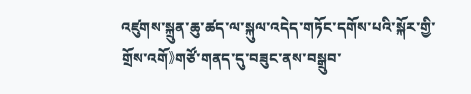འཛུགས་སྐྲུན་ཆུ་ཚད་ལ་སྐུལ་འདེད་གཏོང་དགོས་པའི་སྐོར་གྱི་གྲོས་འགོ》གཙོ་གནད་དུ་བཟུང་ནས་བསྒྲུབ་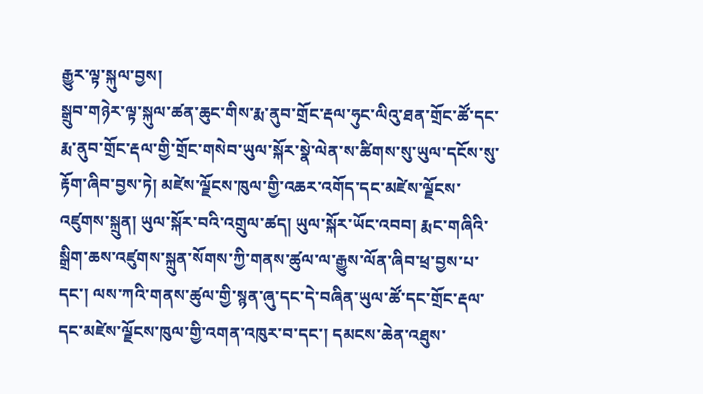རྒྱུར་ལྟ་སྐུལ་བྱས།
སྒྲུབ་གཉེར་ལྟ་སྐུལ་ཚན་ཆུང་གིས་རྨ་ནུབ་གྲོང་རྡལ་ཧུང་ལིའུ་ཐན་གྲོང་ཚོ་དང་རྨ་ནུབ་གྲོང་རྡལ་གྱི་གྲོང་གསེབ་ཡུལ་སྐོར་སྣེ་ལེན་ས་ཚིགས་སུ་ཡུལ་དངོས་སུ་རྟོག་ཞིབ་བྱས་ཏེ། མཛེས་ལྗོངས་ཁུལ་གྱི་འཆར་འགོད་དང་མཛེས་ལྗོངས་འཛུགས་སྐྲུན། ཡུལ་སྐོར་བའི་འགྲུལ་ཚད། ཡུལ་སྐོར་ཡོང་འབབ། རྨང་གཞིའི་སྒྲིག་ཆས་འཛུགས་སྐྲུན་སོགས་ཀྱི་གནས་ཚུལ་ལ་རྒྱུས་ལོན་ཞིབ་ཕྲ་བྱས་པ་དང་། ལས་ཀའི་གནས་ཚུལ་གྱི་སྙན་ཞུ་དང་དེ་བཞིན་ཡུལ་ཚོ་དང་གྲོང་རྡལ་དང་མཛེས་ལྗོངས་ཁུལ་གྱི་འགན་འཁུར་བ་དང་། དམངས་ཆེན་འཐུས་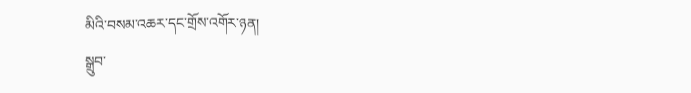མིའི་བསམ་འཆར་དང་གྲོས་འགོར་ཉན།
སྒྲུབ་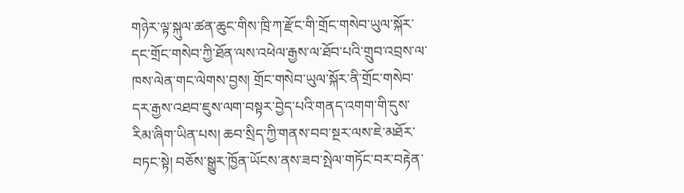གཉེར་ལྟ་སྐུལ་ཚན་ཆུང་གིས་ཁྲི་ཀ་རྫོང་གི་གྲོང་གསེབ་ཡུལ་སྐོར་དང་གྲོང་གསེབ་ཀྱི་ཐོན་ལས་འཕེལ་རྒྱས་ལ་ཐོབ་པའི་གྲུབ་འབྲས་ལ་ཁས་ལེན་གང་ལེགས་བྱས། གྲོང་གསེབ་ཡུལ་སྐོར་ནི་གྲོང་གསེབ་དར་རྒྱས་འཐབ་ཇུས་ལག་བསྟར་བྱེད་པའི་གནད་འགག་གི་དུས་རིམ་ཞིག་ཡིན་པས། ཆབ་སྲིད་ཀྱི་གནས་བབ་སྔར་ལས་ཇེ་མཐོར་བཏང་སྟེ། བཅོས་སྒྱུར་ཁྱོན་ཡོངས་ནས་ཟབ་སྤེལ་གཏོང་བར་བརྟེན་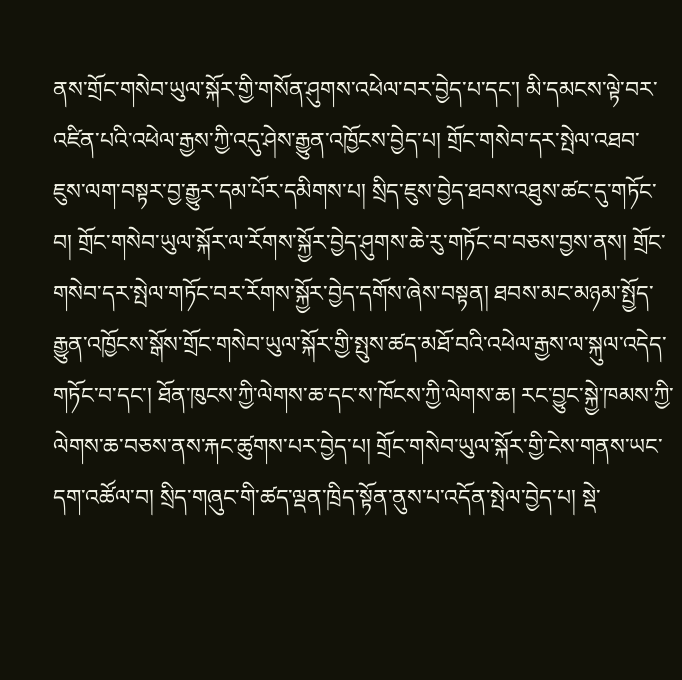ནས་གྲོང་གསེབ་ཡུལ་སྐོར་གྱི་གསོན་ཤུགས་འཕེལ་བར་བྱེད་པ་དང་། མི་དམངས་ལྟེ་བར་འཛིན་པའི་འཕེལ་རྒྱས་ཀྱི་འདུ་ཤེས་རྒྱུན་འཁྱོངས་བྱེད་པ། གྲོང་གསེབ་དར་སྤེལ་འཐབ་ཇུས་ལག་བསྟར་བྱ་རྒྱུར་དམ་པོར་དམིགས་པ། སྲིད་ཇུས་བྱེད་ཐབས་འཐུས་ཚང་དུ་གཏོང་བ། གྲོང་གསེབ་ཡུལ་སྐོར་ལ་རོགས་སྐྱོར་བྱེད་ཤུགས་ཆེ་རུ་གཏོང་བ་བཅས་བྱས་ནས། གྲོང་གསེབ་དར་སྤེལ་གཏོང་བར་རོགས་སྐྱོར་བྱེད་དགོས་ཞེས་བསྟན། ཐབས་མང་མཉམ་སྤྱོད་རྒྱུན་འཁྱོངས་སྒོས་གྲོང་གསེབ་ཡུལ་སྐོར་གྱི་སྤུས་ཚད་མཐོ་བའི་འཕེལ་རྒྱས་ལ་སྐུལ་འདེད་གཏོང་བ་དང་། ཐོན་ཁུངས་ཀྱི་ལེགས་ཆ་དང་ས་ཁོངས་ཀྱི་ལེགས་ཆ། རང་བྱུང་སྐྱེ་ཁམས་ཀྱི་ལེགས་ཆ་བཅས་ནས་རྐང་ཚུགས་པར་བྱེད་པ། གྲོང་གསེབ་ཡུལ་སྐོར་གྱི་ངེས་གནས་ཡང་དག་འཚོལ་བ། སྲིད་གཞུང་གི་ཚད་ལྡན་ཁྲིད་སྟོན་ནུས་པ་འདོན་སྤེལ་བྱེད་པ། སྡེ་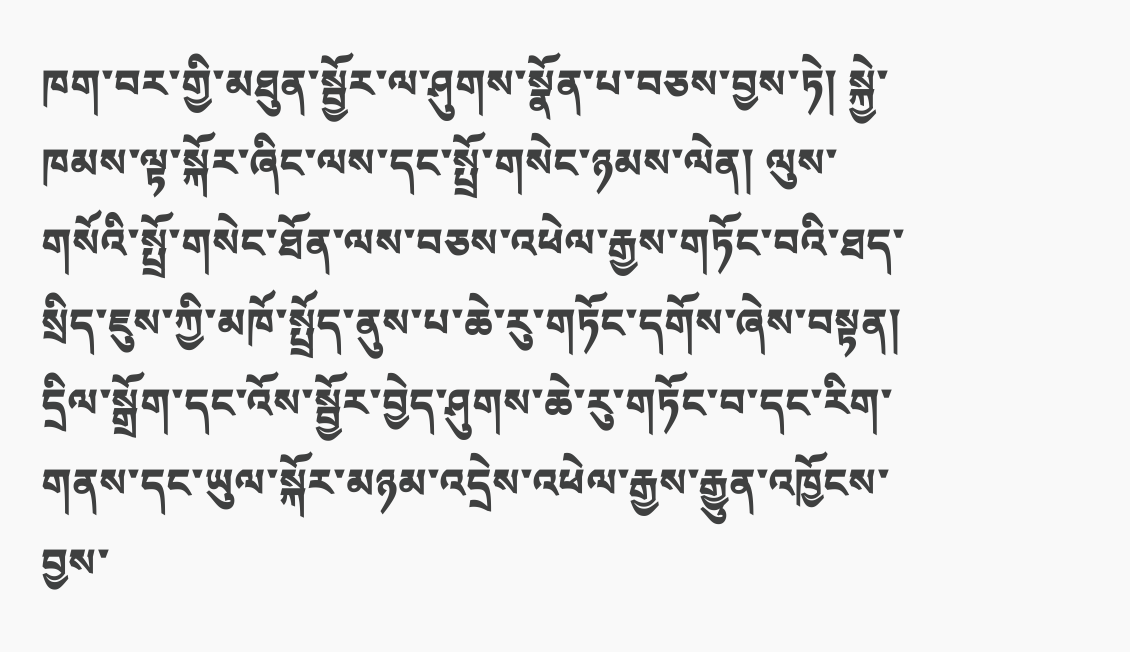ཁག་བར་གྱི་མཐུན་སྦྱོར་ལ་ཤུགས་སྣོན་པ་བཅས་བྱས་ཏེ། སྐྱེ་ཁམས་ལྟ་སྐོར་ཞིང་ལས་དང་སྤྲོ་གསེང་ཉམས་ལེན། ལུས་གསོའི་སྤྲོ་གསེང་ཐོན་ལས་བཅས་འཕེལ་རྒྱས་གཏོང་བའི་ཐད་སྲིད་ཇུས་ཀྱི་མཁོ་སྤྲོད་ནུས་པ་ཆེ་རུ་གཏོང་དགོས་ཞེས་བསྟན། དྲིལ་སྒྲོག་དང་འོས་སྦྱོར་བྱེད་ཤུགས་ཆེ་རུ་གཏོང་བ་དང་རིག་གནས་དང་ཡུལ་སྐོར་མཉམ་འདྲེས་འཕེལ་རྒྱས་རྒྱུན་འཁྱོངས་བྱས་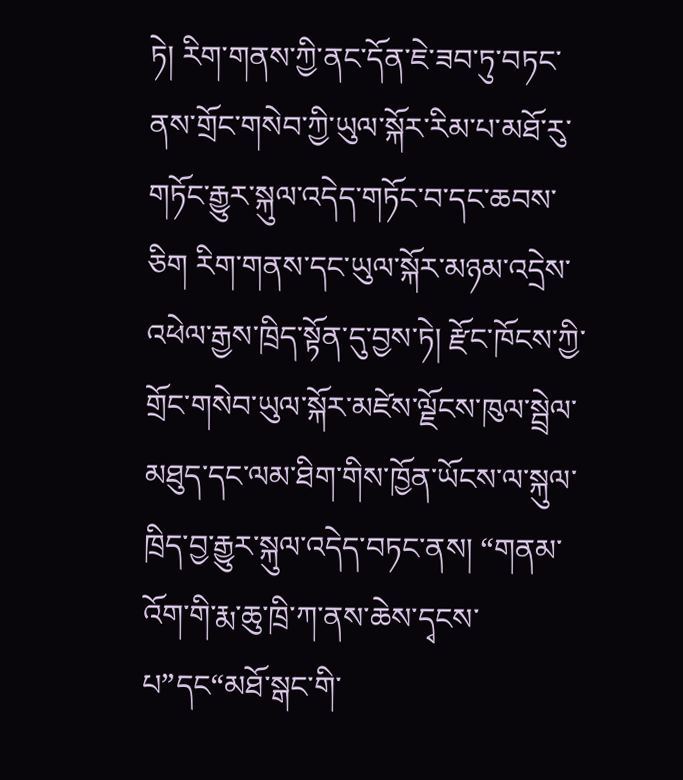ཏེ། རིག་གནས་ཀྱི་ནང་དོན་ཇེ་ཟབ་ཏུ་བཏང་ནས་གྲོང་གསེབ་ཀྱི་ཡུལ་སྐོར་རིམ་པ་མཐོ་རུ་གཏོང་རྒྱུར་སྐུལ་འདེད་གཏོང་བ་དང་ཆབས་ཅིག རིག་གནས་དང་ཡུལ་སྐོར་མཉམ་འདྲེས་འཕེལ་རྒྱས་ཁྲིད་སྟོན་དུ་བྱས་ཏེ། རྫོང་ཁོངས་ཀྱི་གྲོང་གསེབ་ཡུལ་སྐོར་མཛེས་ལྗོངས་ཁུལ་སྦྲེལ་མཐུད་དང་ལམ་ཐིག་གིས་ཁྱོན་ཡོངས་ལ་སྐུལ་ཁྲིད་བྱ་རྒྱུར་སྐུལ་འདེད་བཏང་ནས། “གནམ་འོག་གི་རྨ་ཆུ་ཁྲི་ཀ་ནས་ཆེས་དྭངས་པ”དང“མཐོ་སྒང་གི་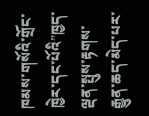ཁམས་གསོའི་གྲོང་ཁྱེར་དང་པོའི”ཁྱད་ལྡན་སྤུས་རྟགས་རྒྱུན་ཆད་མེད་པར་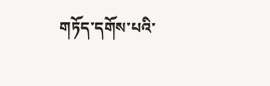གཏོད་དགོས་པའི་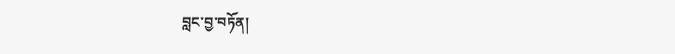བླང་བྱ་བཏོན།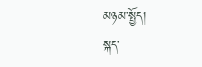མཉམ་སྤྱོད།
སྐད་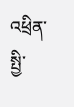འཕྲིན་སྤྱི་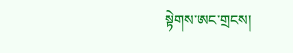སྟེགས་ཨང་གྲངས།